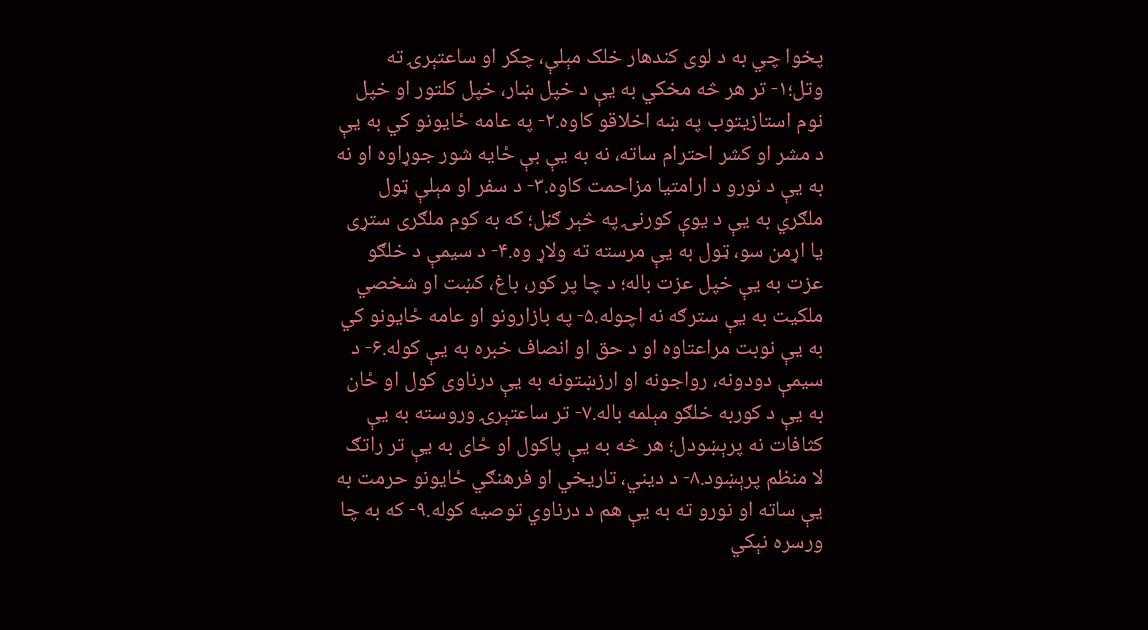پخوا چي به د لوی کندهار خلک مېلې، چکر او ساعتېرۍ ته وتل؛۱- تر هر څه مخکي به يې د خپل ښار، خپل کلتور او خپل نوم استازيتوب په ښه اخلاقو کاوه.۲- په عامه ځايونو کي به يې د مشر او کشر احترام ساته، نه به يې بې ځايه شور جوړاوه او نه به يې د نورو د ارامتيا مزاحمت کاوه.۳- د سفر او مېلې ټول ملګري به يې د يوې کورنۍ په څېر ګڼل؛ که به کوم ملګری ستړی يا اړمن سو، ټول به يې مرسته ته ولاړ وه.۴- د سيمې د خلګو عزت به يې خپل عزت باله؛ د چا پر کور، باغ، کښت او شخصي ملکيت به يې سترګه نه اچوله.۵- په بازارونو او عامه ځايونو کي به يې نوبت مراعتاوه او د حق او انصاف خبره به يې کوله.۶- د سيمې دودونه، رواجونه او ارزښتونه به يې درناوی کول او ځان به يې د کوربه خلګو مېلمه باله.۷- تر ساعتېرۍ وروسته به يې کثافات نه پرېښودل؛ هر څه به يې پاکول او ځای به يې تر راتګ لا منظم پرېښود.۸- د ديني، تاريخي او فرهنګي ځايونو حرمت به يې ساته او نورو ته به يې هم د درناوي توصيه کوله.۹- که به چا ورسره نېکي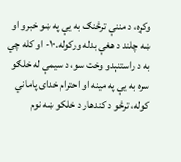وکړه، د مننې ترڅنګ به يې په ښو خبرو او ښه چلند د هغې بدله ورکوله.۱۰- او کله چي به د راستنېدو وخت سو، د سيمې له خلګو سره به يې په مينه او احترام خدای پاماني کوله، ترڅو د کندهار د خلکو ښه نوم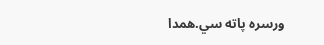ورسره پاته سي.همدا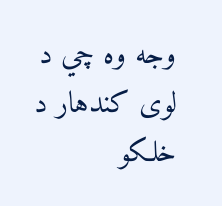وجه وه چي د لوی کندهار د خلکو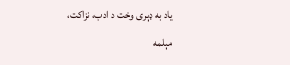ياد به ډېری وخت د ادب، نزاکت، مېلمه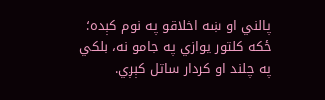پالني او ښه اخلاقو په نوم کېده؛ ځکه کلتور يوازي په جامو نه، بلکي په چلند او کردار ساتل کېږي.